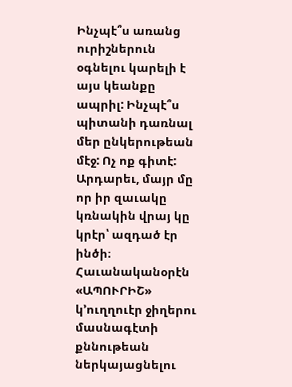Ինչպէ՞ս առանց ուրիշներուն օգնելու կարելի է այս կեանքը ապրիլ: Ինչպէ՞ս պիտանի դառնալ մեր ընկերութեան մէջ: Ոչ ոք գիտէ:
Արդարեւ, մայր մը որ իր զաւակը կռնակին վրայ կը կրէր՝ ազդած էր ինծի։ Հաւանականօրէն «ԱՊՈՒՐԻՇ» կ՚ուղղուէր ջիղերու մասնագէտի քննութեան ներկայացնելու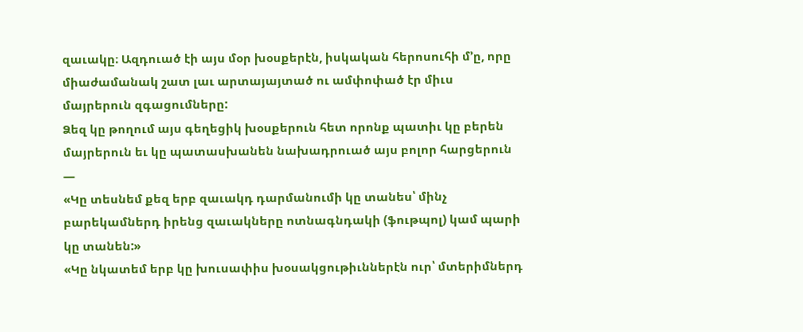զաւակը։ Ազդուած էի այս մօր խօսքերէն, իսկական հերոսուհի մ՚ը, որը միաժամանակ շատ լաւ արտայայտած ու ամփոփած էր միւս մայրերուն զգացումները:
Ձեզ կը թողում այս գեղեցիկ խօսքերուն հետ որոնք պատիւ կը բերեն մայրերուն եւ կը պատասխանեն նախադրուած այս բոլոր հարցերուն —
«Կը տեսնեմ քեզ երբ զաւակդ դարմանումի կը տանես՝ մինչ բարեկամներդ իրենց զաւակները ոտնագնդակի (ֆութպոլ) կամ պարի կը տանեն:»
«Կը նկատեմ երբ կը խուսափիս խօսակցութիւններէն ուր՝ մտերիմներդ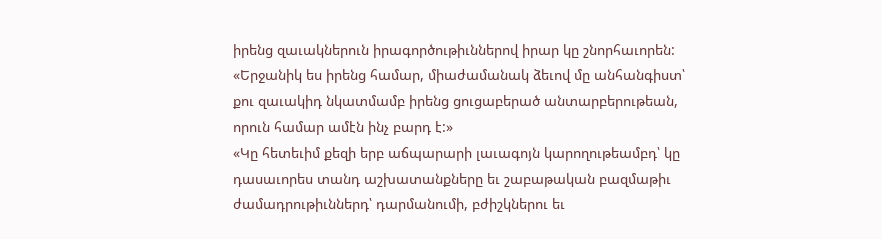իրենց զաւակներուն իրագործութիւններով իրար կը շնորհաւորեն:
«Երջանիկ ես իրենց համար, միաժամանակ ձեւով մը անհանգիստ՝ քու զաւակիդ նկատմամբ իրենց ցուցաբերած անտարբերութեան, որուն համար ամէն ինչ բարդ է:»
«Կը հետեւիմ քեզի երբ աճպարարի լաւագոյն կարողութեամբդ՝ կը դասաւորես տանդ աշխատանքները եւ շաբաթական բազմաթիւ ժամադրութիւններդ՝ դարմանումի, բժիշկներու եւ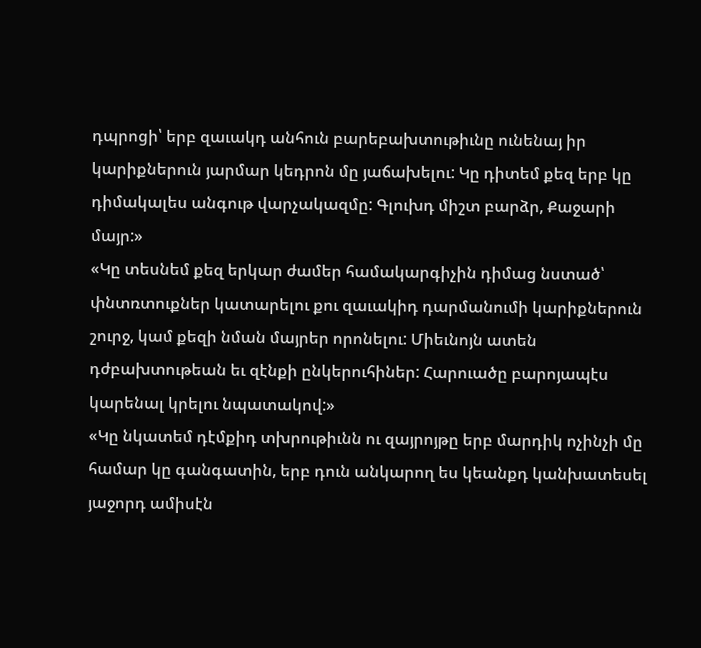դպրոցի՝ երբ զաւակդ անհուն բարեբախտութիւնը ունենայ իր կարիքներուն յարմար կեդրոն մը յաճախելու: Կը դիտեմ քեզ երբ կը դիմակալես անգութ վարչակազմը: Գլուխդ միշտ բարձր, Քաջարի մայր:»
«Կը տեսնեմ քեզ երկար ժամեր համակարգիչին դիմաց նստած՝ փնտռտուքներ կատարելու քու զաւակիդ դարմանումի կարիքներուն շուրջ, կամ քեզի նման մայրեր որոնելու: Միեւնոյն ատեն դժբախտութեան եւ զէնքի ընկերուհիներ: Հարուածը բարոյապէս կարենալ կրելու նպատակով:»
«Կը նկատեմ դէմքիդ տխրութիւնն ու զայրոյթը երբ մարդիկ ոչինչի մը համար կը գանգատին, երբ դուն անկարող ես կեանքդ կանխատեսել յաջորդ ամիսէն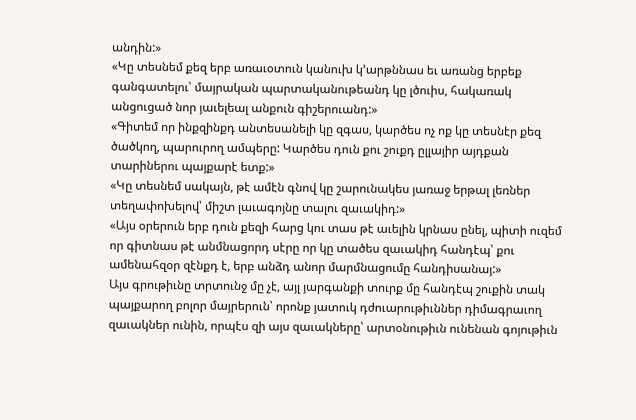անդին:»
«Կը տեսնեմ քեզ երբ առաւօտուն կանուխ կ’արթննաս եւ առանց երբեք գանգատելու՝ մայրական պարտականութեանդ կը լծուիս, հակառակ անցուցած նոր յաւելեալ անքուն գիշերուանդ:»
«Գիտեմ որ ինքզինքդ անտեսանելի կը զգաս, կարծես ոչ ոք կը տեսնէր քեզ ծածկող, պարուրող ամպերը: Կարծես դուն քու շուքդ ըլլայիր այդքան տարիներու պայքարէ ետք:»
«Կը տեսնեմ սակայն, թէ ամէն գնով կը շարունակես յառաջ երթալ լեռներ տեղափոխելով՝ միշտ լաւագոյնը տալու զաւակիդ:»
«Այս օրերուն երբ դուն քեզի հարց կու տաս թէ աւելին կրնաս ընել, պիտի ուզեմ որ գիտնաս թէ անմնացորդ սէրը որ կը տածես զաւակիդ հանդէպ՝ քու ամենահզօր զէնքդ է, երբ անձդ անոր մարմնացումը հանդիսանայ:»
Այս գրութիւնը տրտունջ մը չէ, այլ յարգանքի տուրք մը հանդէպ շուքին տակ պայքարող բոլոր մայրերուն՝ որոնք յատուկ դժուարութիւններ դիմագրաւող զաւակներ ունին, որպէս զի այս զաւակները՝ արտօնութիւն ունենան գոյութիւն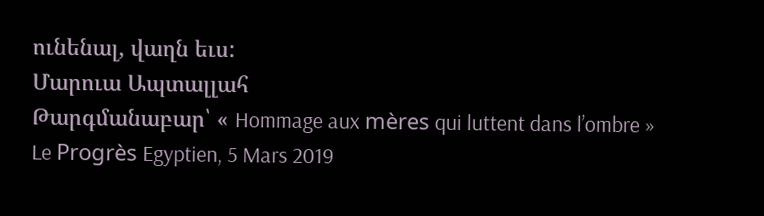ունենալ, վաղն եւս:
Մարուա Ապտալլահ
Թարգմանաբար՝ « Hommage aux mères qui luttent dans l’ombre »
Le Progrès Egyptien, 5 Mars 2019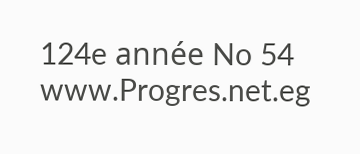124e année No 54 www.Progres.net.eg